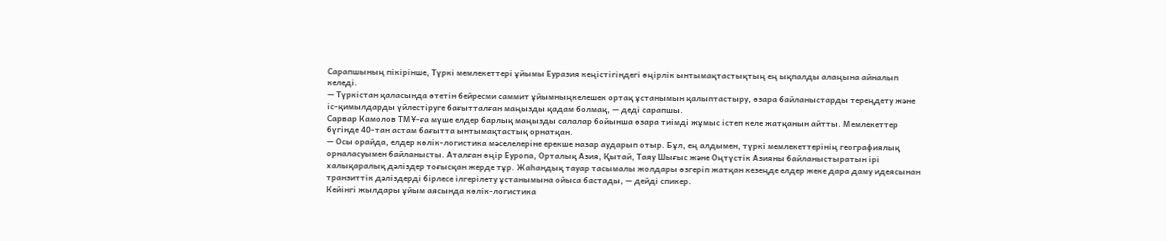Сарапшының пікірінше, Түркі мемлекеттері ұйымы Еуразия кеңістігіндегі өңірлік ынтымақтастықтың ең ықпалды алаңына айналып келеді.
— Түркістан қаласында өтетін бейресми саммит ұйымныңкелешек ортақ ұстанымын қалыптастыру, өзара байланыстарды тереңдету және іс-қимылдарды үйлестіруге бағытталған маңызды қадам болмақ, — деді сарапшы.
Сарвар Камолов ТМҰ-ға мүше елдер барлық маңызды салалар бойынша өзара тиімді жұмыс істеп келе жатқанын айтты. Мемлекеттер бүгінде 40-тан астам бағытта ынтымақтастық орнатқан.
— Осы орайда, елдер көлік-логистика мәселелеріне ерекше назар аударып отыр. Бұл, ең алдымен, түркі мемлекеттерінің географиялық орналасуымен байланысты. Аталған өңір Еуропа, Орталық Азия, Қытай, Таяу Шығыс және Оңтүстік Азияны байланыстыратын ірі халықаралық дәліздер тоғысқан жерде тұр. Жаһандық тауар тасымалы жолдары өзгеріп жатқан кезеңде елдер жеке дара даму идеясынан транзиттік дәліздерді бірлесе ілгерілету ұстанымына ойыса бастады, — дейді спикер.
Кейінгі жылдары ұйым аясында көлік-логистика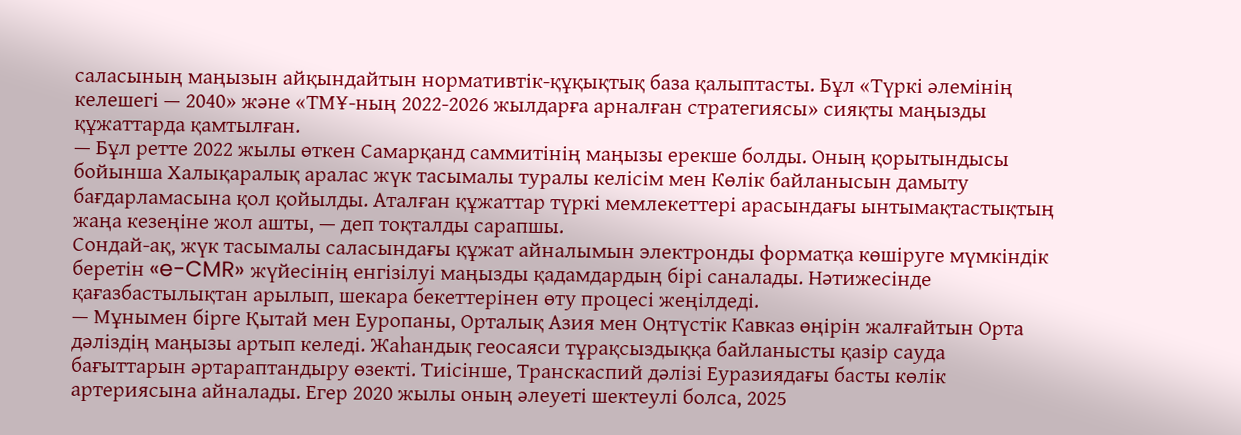саласының маңызын айқындайтын нормативтік-құқықтық база қалыптасты. Бұл «Түркі әлемінің келешегі — 2040» және «ТМҰ-ның 2022-2026 жылдарға арналған стратегиясы» сияқты маңызды құжаттарда қамтылған.
— Бұл ретте 2022 жылы өткен Самарқанд саммитінің маңызы ерекше болды. Оның қорытындысы бойынша Халықаралық аралас жүк тасымалы туралы келісім мен Көлік байланысын дамыту бағдарламасына қол қойылды. Аталған құжаттар түркі мемлекеттері арасындағы ынтымақтастықтың жаңа кезеңіне жол ашты, — деп тоқталды сарапшы.
Сондай-ақ, жүк тасымалы саласындағы құжат айналымын электронды форматқа көшіруге мүмкіндік беретін «e-CMR» жүйесінің енгізілуі маңызды қадамдардың бірі саналады. Нәтижесінде қағазбастылықтан арылып, шекара бекеттерінен өту процесі жеңілдеді.
— Мұнымен бірге Қытай мен Еуропаны, Орталық Азия мен Оңтүстік Кавказ өңірін жалғайтын Орта дәліздің маңызы артып келеді. Жаһандық геосаяси тұрақсыздыққа байланысты қазір сауда бағыттарын әртараптандыру өзекті. Тиісінше, Транскаспий дәлізі Еуразиядағы басты көлік артериясына айналады. Егер 2020 жылы оның әлеуеті шектеулі болса, 2025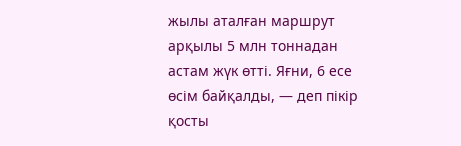жылы аталған маршрут арқылы 5 млн тоннадан астам жүк өтті. Яғни, 6 есе өсім байқалды, — деп пікір қосты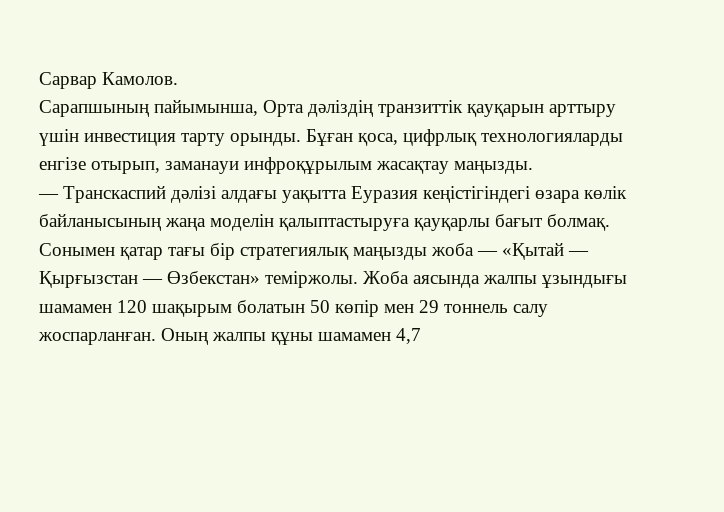Сарвар Камолов.
Сарапшының пайымынша, Орта дәліздің транзиттік қауқарын арттыру үшін инвестиция тарту орынды. Бұған қоса, цифрлық технологияларды енгізе отырып, заманауи инфроқұрылым жасақтау маңызды.
— Транскаспий дәлізі алдағы уақытта Еуразия кеңістігіндегі өзара көлік байланысының жаңа моделін қалыптастыруға қауқарлы бағыт болмақ. Сонымен қатар тағы бір стратегиялық маңызды жоба — «Қытай — Қырғызстан — Өзбекстан» теміржолы. Жоба аясында жалпы ұзындығы шамамен 120 шақырым болатын 50 көпір мен 29 тоннель салу жоспарланған. Оның жалпы құны шамамен 4,7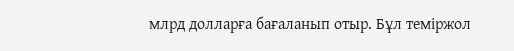млрд долларға бағаланып отыр. Бұл теміржол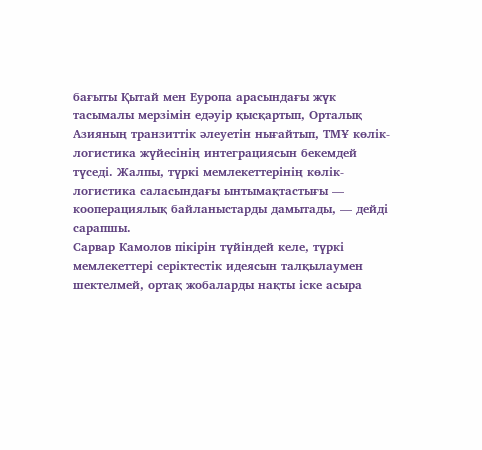бағыты Қытай мен Еуропа арасындағы жүк тасымалы мерзімін едәуір қысқартып, Орталық Азияның транзиттік әлеуетін нығайтып, ТМҰ көлік-логистика жүйесінің интеграциясын бекемдей түседі. Жалпы, түркі мемлекеттерінің көлік-логистика саласындағы ынтымақтастығы — кооперациялық байланыстарды дамытады, — дейді сарапшы.
Сарвар Камолов пікірін түйіндей келе, түркі мемлекеттері серіктестік идеясын талқылаумен шектелмей, ортақ жобаларды нақты іске асыра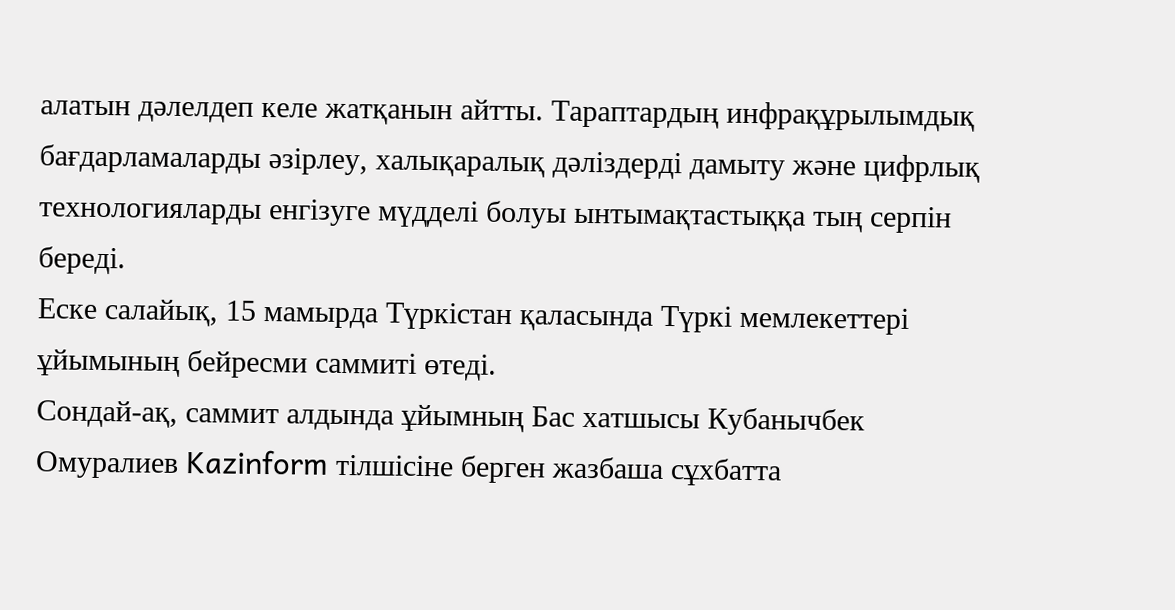алатын дәлелдеп келе жатқанын айтты. Тараптардың инфрақұрылымдық бағдарламаларды әзірлеу, халықаралық дәліздерді дамыту және цифрлық технологияларды енгізуге мүдделі болуы ынтымақтастыққа тың серпін береді.
Еске салайық, 15 мамырда Түркістан қаласында Түркі мемлекеттері ұйымының бейресми саммиті өтеді.
Сондай-ақ, саммит алдында ұйымның Бас хатшысы Кубанычбек Омуралиев Kazinform тілшісіне берген жазбаша сұхбатта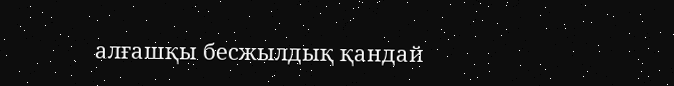алғашқы бесжылдық қандай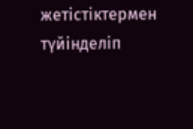жетістіктермен түйінделіп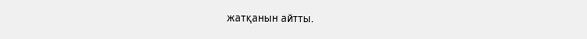жатқанын айтты.